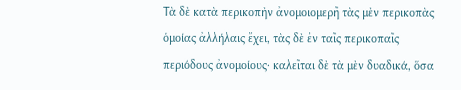Τὰ δὲ κατὰ περικοπὴν ἀνομοιομερῆ τὰς μὲν περικοπὰς ὁμοίας ἀλλήλαις ἔχει, τὰς δὲ ἐν ταῖς περικοπαῖς περιόδους ἀνομοίους· καλεῖται δὲ τὰ μὲν δυαδικά, ὅσα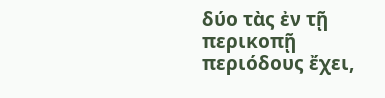δύο τὰς ἐν τῇ περικοπῇ περιόδους ἔχει,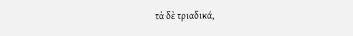τὰ δὲ τριαδικά,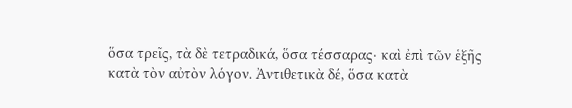ὅσα τρεῖς, τὰ δὲ τετραδικά, ὅσα τέσσαρας· καὶ ἐπὶ τῶν ἑξῆς κατὰ τὸν αὐτὸν λόγον. Ἀντιθετικὰ δέ, ὅσα κατὰ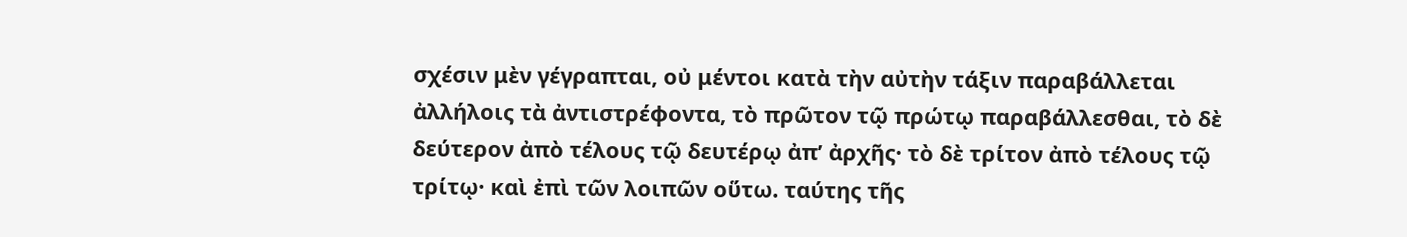σχέσιν μὲν γέγραπται, οὐ μέντοι κατὰ τὴν αὐτὴν τάξιν παραβάλλεται ἀλλήλοις τὰ ἀντιστρέφοντα, τὸ πρῶτον τῷ πρώτῳ παραβάλλεσθαι, τὸ δὲ δεύτερον ἀπὸ τέλους τῷ δευτέρῳ ἀπʼ ἀρχῆς· τὸ δὲ τρίτον ἀπὸ τέλους τῷ τρίτῳ· καὶ ἐπὶ τῶν λοιπῶν οὕτω. ταύτης τῆς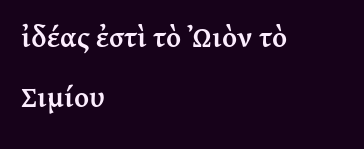ἰδέας ἐστὶ τὸ Ὠιὸν τὸ Σιμίου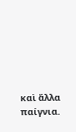καὶ ἄλλα παίγνια.